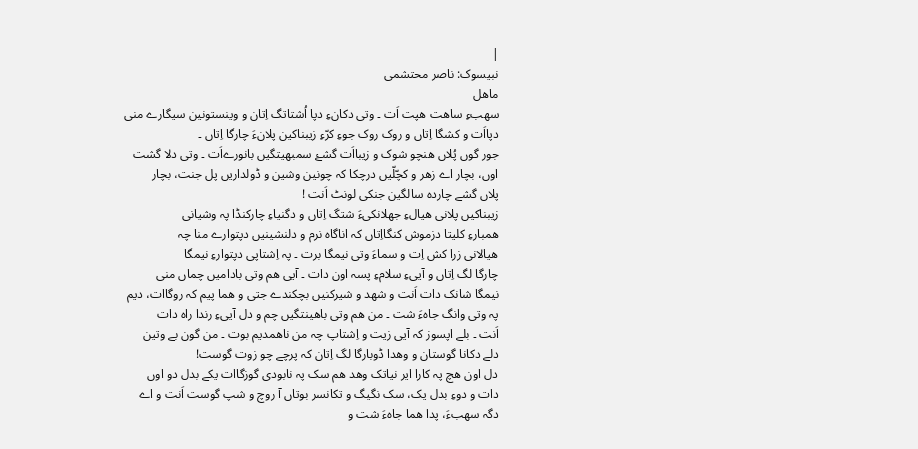|
نبیسوک: ناصر محتشمی
ماھل
سھبءِ ساھت ھپت اَت ۔ وتی دکانءِ دپا اُشتاتگ اِتان و وینستونین سیگارے منی
دپااَت و کشگا اِتاں و روک روک جوءِ کرّءِ زیبناکین پلانءَ چارگا اِتاں ۔
جور گوں پُلاں ھنچو شوک و زیبااَت گشۓ سمبھیتگیں بانورےاَت ۔ وتی دلا گشت
اوں، بچار اے زھر و کچّلّیں درچکا کہ چونین وشین و ڈولداریں پل جنت، بچار
پلاں گشے چاردہ سالگین جنکی لونٹ اَنت !
زیبناکیں پلانی ھیالءِ جھلانکیءَ شتگ اِتاں و دگنیاءِ چارکنڈا پہ وشیانی
ھمبارءِ کلیتا دزموش کنگااِتاں کہ اناگاہ نرم و دلنشینیں دپتوارے منا چہ
ھیالانی زرا کش اِت و سماءَ وتی نیمگا برت ۔ پہ اِشتاپی دپتوارءِ نیمگا
چارگا لگ اِتاں و آییءِ سلامءِ پسہ اون دات ۔ آیی ھم وتی بادامیں چماں منی
نیمگا شانک دات اَنت و شھد و شیرکنیں بچکندے جتی و ھما پیم کہ روگاات، دیم
پہ وتی وانگ جاہءَ شت ۔ من ھم وتی باھینتگیں چم و دل آییءِ رندا راہ دات
اَنت ۔ بلے اپسوز کہ آیی زیت و اِشتاپ چہ من ناھمدیم بوت ۔ من گون بے وتین
دلے دکانا گوستان و وھدا ڈوبارگا لگ اِتان کہ پرچے چو زوت گوست!
دل اون ھچ پہ کارا ایر نیاتک وھد ھم سک پہ نابودی گوزگاات یکے بدل دو اوں
دات و دوءِ بدل یک، سک نگیگ و تکانسر بوتاں آ روچ و شپ گوست اَنت و اے
دگہ سھبءَ، پدا ھما جاہءَ شت و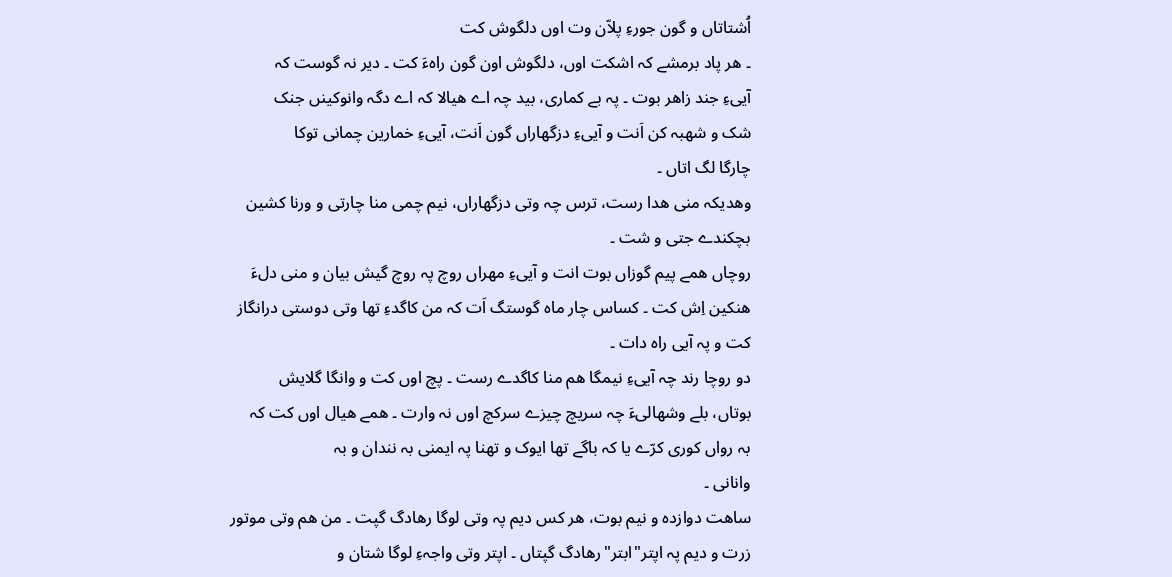اُشتاتاں و گون جورءِ پلاّن وت اوں دلگوش کت
۔ ھر پاد برمشے کہ اشکت اوں، دلگوش اون گون راہءَ کت ۔ دیر نہ گوست کہ
آییءِ جند زاھر بوت ۔ پہ بے کماری، بید چہ اے ھیالا کہ اے دگہ وانوکینں جنک
شک و شھبہ کن اَنت و آییءِ دزگھاراں گون اَنت، آییءِ خمارین چمانی توکا
چارگا لگ اتاں ۔
وھدیکہ منی ھدا رست، ترس چہ وتی دزگھاراں، نیم چمی منا چارتی و ورنا کشین
بچکندے جتی و شت ۔
روچاں ھمے پیم گوزاں بوت انت و آییءِ مھراں روچ پہ روچ گیش بیان و منی دلءَ
ھنکین اِش کت ۔ کساس چار ماہ گوستگ اَت کہ من کاگدءِ تھا وتی دوستی درانگاز
کت و پہ آیی راہ دات ۔
دو روچا رند چہ آییءِ نیمگا ھم منا کاگدے رست ۔ پچ اوں کت و وانگا گلایش
بوتاں، بلے وشھالیءَ چہ سریچ چیزے سرکچ اوں نہ وارت ۔ ھمے ھیال اوں کت کہ
بہ رواں کوری کرّے یا کہ باگے تھا ایوک و تھنا پہ ایمنی بہ نندان و بہ
وانانی ۔
ساھت دوازدہ و نیم بوت، ھر کس دیم پہ وتی لوگا رھادگ گپت ۔ من ھم وتی موتور
زرت و دیم پہ اپتر"ابتر"رھادگ گپتاں ۔ اپتر وتی واجہءِ لوگا شتان و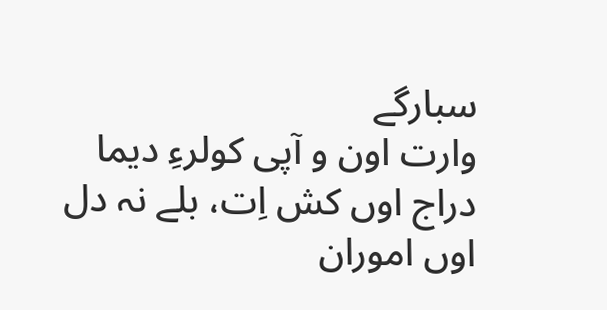سبارگے
وارت اون و آپی کولرءِ دیما دراج اوں کش اِت، بلے نہ دل اوں اموران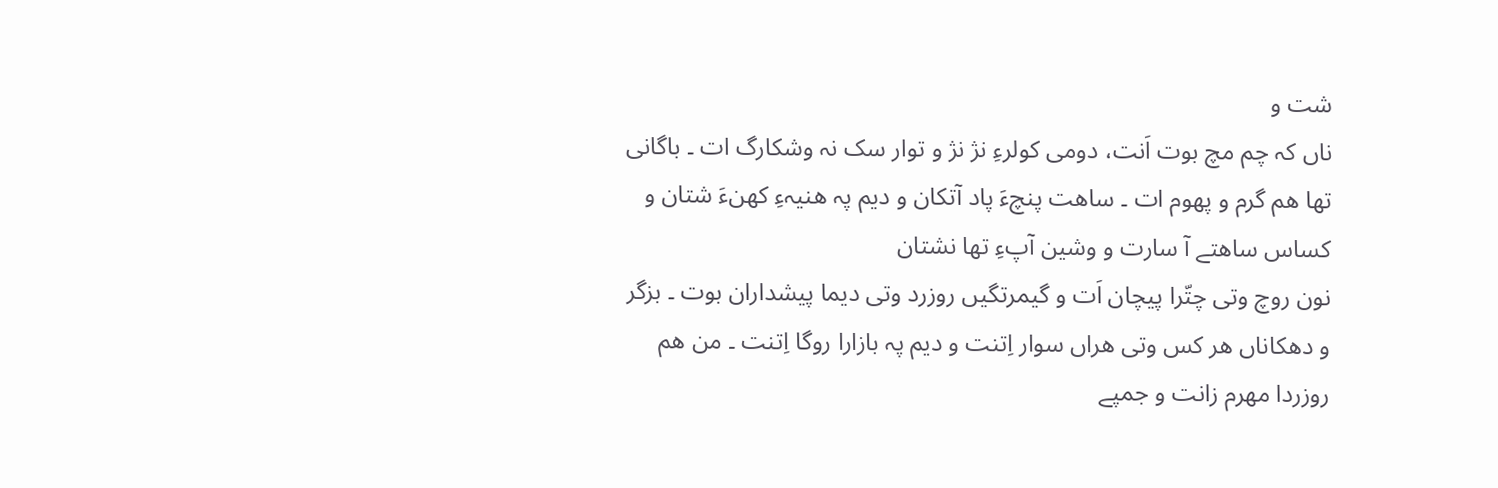شت و
ناں کہ چم مچ بوت اَنت، دومی کولرءِ نژ نژ و توار سک نہ وشکارگ ات ۔ باگانی
تھا ھم گرم و پھوم ات ۔ ساھت پنچءَ پاد آتکان و دیم پہ ھنیہءِ کھنءَ شتان و
کساس ساھتے آ سارت و وشین آپءِ تھا نشتان
نون روچ وتی چتّرا پیچان اَت و گیمرتگیں روزرد وتی دیما پیشداران بوت ۔ بزگر
و دھکاناں ھر کس وتی ھراں سوار اِتنت و دیم پہ بازارا روگا اِتنت ۔ من ھم
روزردا مھرم زانت و جمپے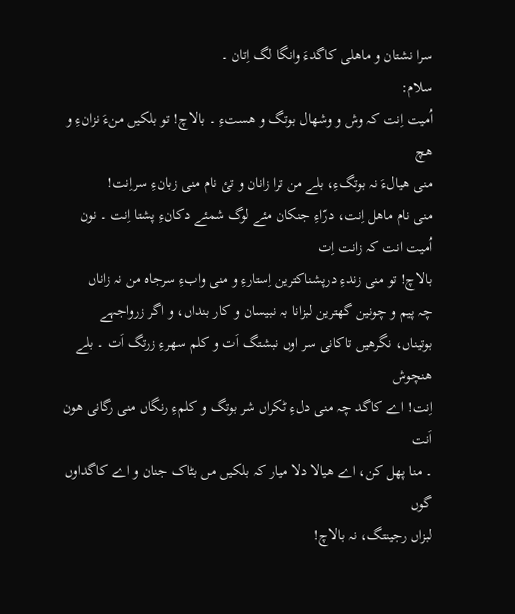سرا نشتان و ماھلی کاگدءَ وانگا لگ اِتان ۔
سلام:
اُمیت اِنت کہ وش و وشھال بوتگ و ھستءِ ۔ بالاچ! تو بلکیں منءَ نزانءِ و ھچ
منی ھیالءَ نہ بوتگءِ، بلے من ترا زانان و تئ نام منی زبانءِ سراِنت!
منی نام ماھل اِنت، درّاءِ جنکان مئے لوگ شمئے دکانءِ پشتا اِنت ۔ نون
اُمیت انت کہ زانت اِت
بالاچ! تو منی زندءِ درپشناکترین اِستارءِ و منی وابءِ سرجاہ من نہ زاناں
چہ پیم و چونین گھترین لبزانا بہ نبیسان و کار بنداں، و اگر زرواجہے
بوتیناں، نگرھیں تاکانی سر اوں نبشتگ اَت و کلم سھرءِ زرتگ اَت ۔ بلے ھنچوش
اِنت! اے کاگد چہ منی دلءِ ٹکراں شر بوتگ و کلمءِ رنگاں منی رگانی ھون اَنت
۔ منا پھل کن، اے ھیالا دلا میار کہ بلکیں مں بٹاک جنان و اے کاگداوں گوں
لبزاں رجینتگ، نہ بالاچ!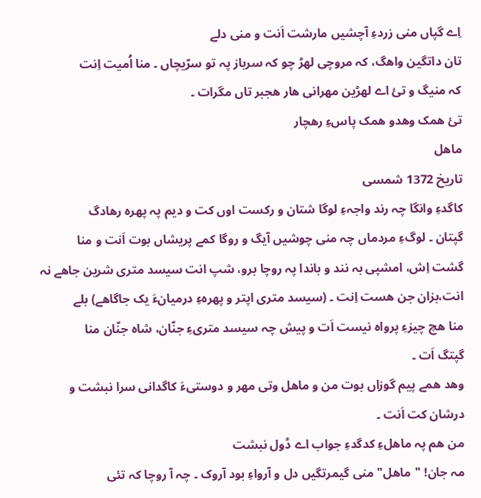اِے گپاں منی زردءِ آچشیں مارشت اَنت و منی دلے
تان داتگین واھگ، کہ مروچی لھڑ چو کہ سرباز پہ تو سرّیچاں ۔ منا اُمیت اِنت
کہ منیگ و تئ اے لھڑین مھرانی ھار ھجبر تاں مگرات ۔
تئ ھمک وھدو ھمک پاسءِ رھچار
ماھل
تاریخ 1372 شمسی
کاگدءِ وانگا چہ رند واجہءِ لوگا شتان و رکست اوں کت و دیم پہ پھرہ رھادگ
گپتان ۔ لوگءِ مردماں چہ منی چوشیں آیگ و روگا کمے پریشاں بوت اَنت و منا
گشت اِش، امشپی بہ نند و باندا پہ روچا برو، شپ انت سیسد متری شرین جاھے نہ
انت،بزان جن ھست اِنت ۔ (سیسد متری اپتر و پھرہءِ درمیانءَ یک جاگاھے) بلے
منا ھچ چیزءِ پرواہ نیست اَت و پیش چہ سیسد متریءِ جنّان، شاہ جنّان منا
گپتگ اَت ۔
وھد ھمے پیم گوزاں بوت من و ماھل وتی مھر و دوستیءَ کاگدانی سرا نبشت و
درشان کت اَنت ۔
من ھم پہ ماھلءِ کدگدءِ جواب اے ڈول نبشت
مہ جان! "ماھل" منی گیمرتگیں دل و آرواءِ بود آروک ۔ چہ آ روچا کہ تئی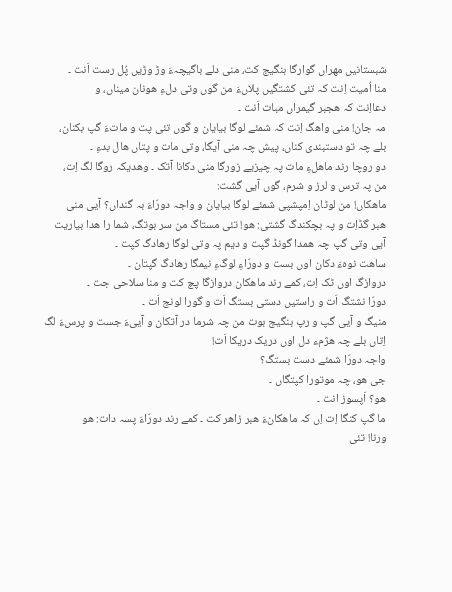شبستانیں مھراں گوارگا بنگیج کت، منی دلے باگیچہءَ وڑ وڑیں پُل رست اَنت ۔
منا اُمیت اِنت کہ تئی کشتگیں پلاںءَ من گوں وتی دلءِ ھونان میناں، و
دعااِنت کہ ھجبر گیمراں مبات اَنت ۔
مہ جان! منی واھگ اِنت کہ شمئے لوگا بیایان و گوں تئی پت و ماتءَ گپ بکنان،
بلے چہ تو دستبندی کناں، پیش چہ منی آیگا، وتی مات و پتاں ھال بدءِ ۔
دو روچا رند ماھلءِ مات پہ چیزیے زورگا منی دکانا آتک ۔ وھدیکہ روگا لگ اِت،
من پہ ترس و لرز و شرم، گوں آیی گشت:
ماھکاں! من لوٹان اِمپشپی شمئے لوگا بیایان و واجہ دورّاءَ بہ گنداں؟ آیی منی
ھبر گڈاِت و پہ بچکندگ گشتی: ھو! تئی مستاگ من سر بوتگ، شما را ھدا بیاریت
آیی وتی گپ چہ ھمدا گونڈ گپت و دیم پہ وتی لوگا رھادگ کپت ۔
ساھت نوہءَ دکان اوں بست و دورّاءِ لوگءِ نیمگا رھادگ گپتان ۔
دروازگ اوں ٹک اِت، کمے رند ماھکان دروازگا پچ کت و منا سلاحی جت ۔
دورّا نشتگ اَت و راستیں دستی بستگ اَت و گورا لونج اَت ۔
منیگ و آیی گپ و رپ بنگیج بوت من چہ شرما در آتکان و آییءَ جست و پرسءَ لگ
اِتاں بلے چہ ھژمء دل اوں دریک دریکا اَت!
واجہ دورّا شمئے دست بستگ؟
جی ھو، چہ موتورا کپتگاں ۔
ھو؟ اَپسوز انت ۔
ما گپ کنگا اِت اِں کہ ماھکانءَ ھبر زاھر کت ۔ کمے رند دورّاءَ پسہ دات: ھو
ورنا! تئی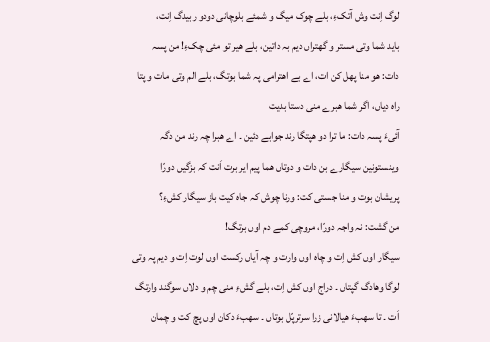لوگ اِنت وش آتکءِ، بلے چوک میگ و شمئے بلوچانی دودو ربیدگ اِنت،
باید شما وتی مستر و گھتراں دیم بہ داتین، بلے ھیر تو مئی چکءِ! من پسہ
دات: ھو منا پھل کن ات، اے بے اھترامی پہ شما بوتگ، بلے الم وتی مات و پتا
راہ دیاں، اگر شما ھبرے منی دستا بدیت
آئیءَ پسہ دات: ما ترا دو ھپتگا رند جوابے دئین ۔ اے ھبرا چہ رند من دگہ
وینستونین سیگارے بن دات و دوتاں ھما پیم ایر برت اَنت کہ بزگیں دورّا
پریشان بوت و منا جستی کت: ورنا چوش کہ جاہ کیت باز سیگار کشءِ؟
من گشت: نہ واجہ دورّا، مروچی کمے دم اوں برتگ!
سیگار اوں کش اِت و چاہ اوں وارت و چہ آیاں رکست اوں لوت اِت و دیم پہ وتی
لوگا وھادگ گپتاں ۔ دراج اوں کش اِت، بلے گشءِ منی چم و دلاں سوگند وارتگ
اَت ۔ تا سھبءَ ھیالانی زرا سرترپّل بوتاں ۔ سھبءَ دکان اوں پچ کت و چمان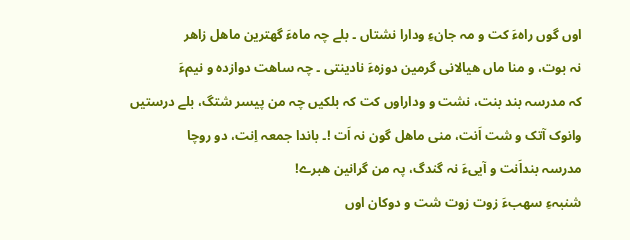اوں گوں راہءَ کت و مہ جانءِ ودارا نشتاں ۔ بلے چہ ماہءَ گھترین ماھل زاھر
نہ بوت، و منا ماں ھیالانی گرمین دوزہءَ نادینتی ۔ چہ ساھت دوازدہ و نیمءَ
کہ مدرسہ بند بنت، نشت و وداراوں کت کہ بلکیں چہ من پیسر شتگ، بلے درستیں
وانوک آتک و شت اَنت، منی ماھل گون نہ اَت !۔ باندا جمعہ اِنت، دو روچا
مدرسہ بنداَنت و آییءَ نہ گندگ، پہ من گرانین ھبرے!
شنبہءِ سھبءَ زوت زوت شت و دوکان اوں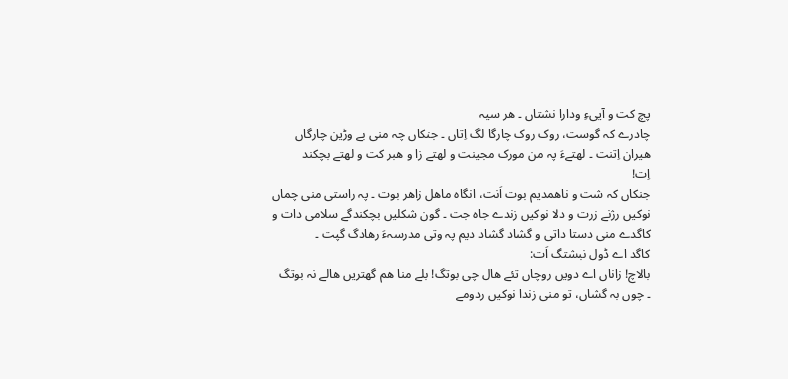پچ کت و آییءِ ودارا نشتاں ۔ ھر سیہ
چادرے کہ گوست، روک روک چارگا لگ اِتاں ۔ جنکاں چہ منی بے وڑین چارگاں
ھیران اِتنت ۔ لھتےءَ پہ من مورک مجینت و لھتے زا و ھبر کت و لھتے بچکند
اِت!
جنکاں کہ شت و ناھمدیم بوت اَنت، انگاہ ماھل زاھر بوت ۔ پہ راستی منی چماں
نوکیں رژنے زرت و دلا نوکیں زندے جاہ جت ۔ گون شکلیں بچکندگے سلامی دات و
کاگدے منی دستا داتی و گشاد گشاد دیم پہ وتی مدرسہءَ رھادگ گپت ۔
کاگد اے ڈول نبشتگ اَت:
بالاچ! زاناں اے دویں روچاں تئے ھال چی بوتگ! بلے منا ھم گھتریں ھالے نہ بوتگ
۔ چوں بہ گشاں، تو منی زندا نوکیں ردومے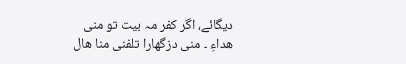دیگائے، اگر کفر مہ بیت تو منی
ھداءِ ۔ منی دزگھارا تلفنی منا ھال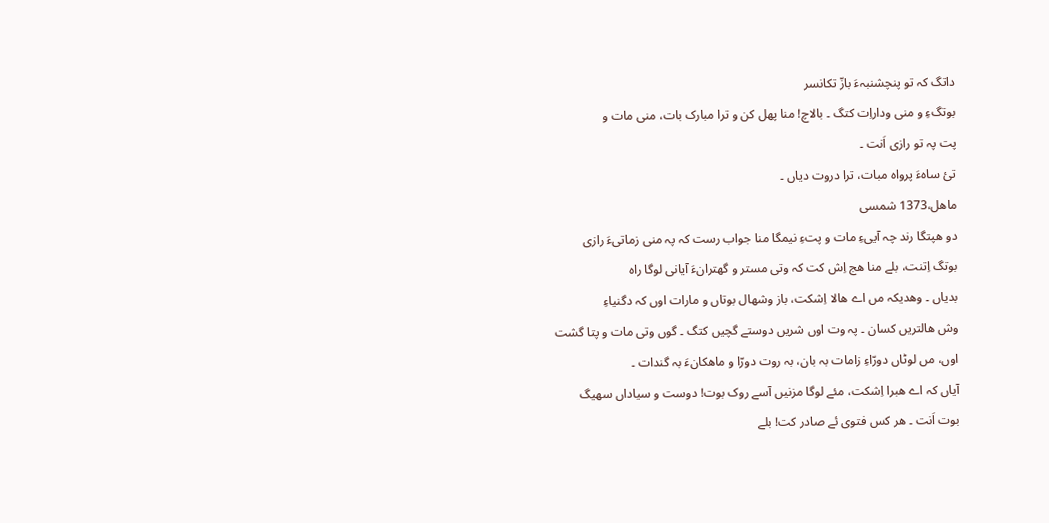داتگ کہ تو پنچشنبہءَ بازّ تکانسر
بوتگءِ و منی وداراِت کتگ ۔ بالاچ! منا پھل کن و ترا مبارک بات، منی مات و
پت پہ تو رازی اَنت ۔
تئ ساہءَ پرواہ مبات، ترا دروت دیاں ۔
ماھل،1373 شمسی
دو ھپتگا رند چہ آییءِ مات و پتءِ نیمگا منا جواب رست کہ پہ منی زماتیءَ رازی
بوتگ اِتنت، بلے منا ھج اِش کت کہ وتی مستر و گھترانءَ آیانی لوگا راہ
بدیاں ۔ وھدیکہ مں اے ھالا اِشکت، باز وشھال بوتاں و مارات اوں کہ دگنیاءِ
وش ھالتریں کسان ۔ پہ وت اوں شریں دوستے گچیں کتگ ۔ گوں وتی مات و پتا گشت
اوں، مں لوٹاں دورّاءِ زامات بہ بان، بہ روت دورّا و ماھکانءَ بہ گندات ۔
آیاں کہ اے ھبرا اِشکت، مئے لوگا مزنیں آسے روک بوت! دوست و سیاداں سھیگ
بوت اَنت ۔ ھر کس فتوی ئے صادر کت! بلے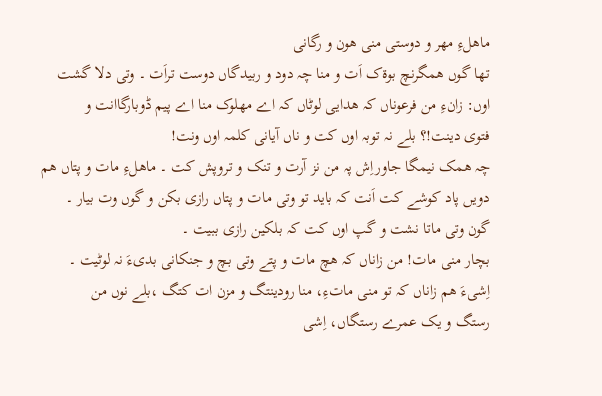ماھلءِ مھر و دوستی منی ھون و رگانی
تھا گوں ھمگرنچ بوۃک اَت و منا چہ دود و ربیدگاں دوست تراَت ۔ وتی دلا گشت
اوں: زانءِ من فرعوناں کہ ھدايی لوٹاں کہ اے مھلوک منا اے پیم ڈوبارگاانت و
فتوی دینت!؟ بلے نہ توبہ اوں کت و ناں آیانی کلمہ اوں ونت!
چہ ھمک نیمگا جاوراِش پہ من نز آرت و تنک و تروپش کت ۔ ماھلءِ مات و پتاں ھم
دویں پاد کوشے کت اَنت کہ باید تو وتی مات و پتاں رازی بکن و گوں وت بیار ۔
گون وتی ماتا نشت و گپ اوں کت کہ بلکین رازی ببیت ۔
بچار منی مات! من زاناں کہ ھچ مات و پتے وتی بچ و جنکانی بدیءَ نہ لوٹیت ۔
اِشیءَ ھم زاناں کہ تو منی ماتءِ، منا رودینتگ و مزن ات کتگ ،بلے نوں من
رستگ و یک عمرے رستگاں، اِشی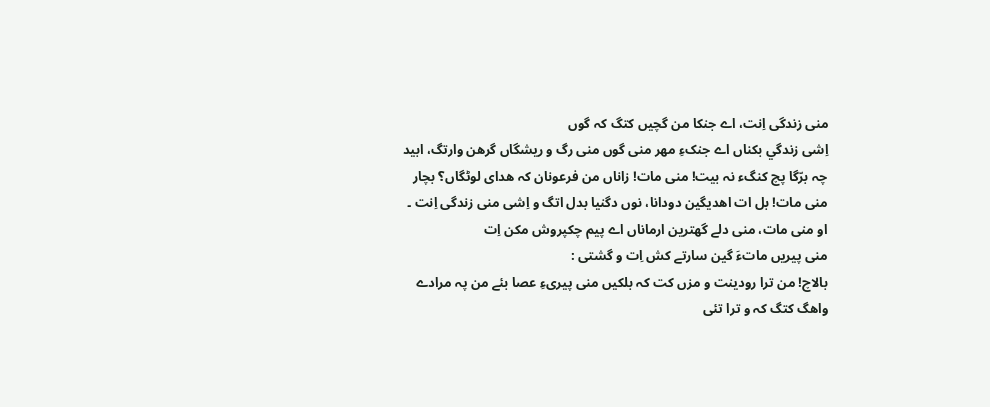منی زندگی اِنت، اے جنکا من گچیں کتگ کہ گوں
اِشی زندگي بکناں اے جنکءِ مھر منی گوں منی رگ و ریشگاں گرھن وارتگ، ابید
چہ برّگا پچ کنگء نہ بیت! منی مات! زاناں من فرعونان کہ ھدای لوٹگاں؟ بچار
منی مات! بل ات اھدیگین دودانا، نوں دگنیا بدل اتگ و اِشی منی زندگی اِنت ۔
او منی مات، منی دلے گھترین ارماناں اے پیم چکپروش مکن اِت
منی پیریں ماتءَ گین سارتے کش اِت و گشتی :
بالاچ! من ترا رودینت و مزں کت کہ بلکیں منی پیریءِ عصا بئے من پہ مرادے
واھگ کتگ کہ و ترا تئی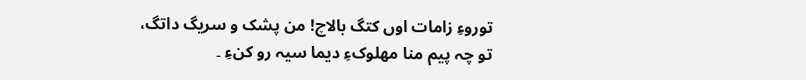توروءِ زامات اوں کتگ بالاچ! من پشک و سریگ داتگ،
تو چہ پیم منا مھلوکءِ دیما سیہ رو کنءِ ۔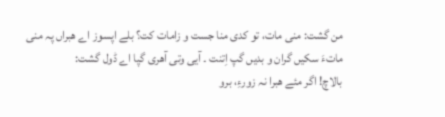من گشت: منی مات، تو کدی منا جست و زامات کت؟ بلے اپسوز اے ھبراں پہ منی
ماتءَ سکیں گران و بدیں گپ اِتنت ۔ آیی وتی آھری گپا اے ڈول گشت:
بالاچ! اگر مئے ھبرا نہ زورءِ، برو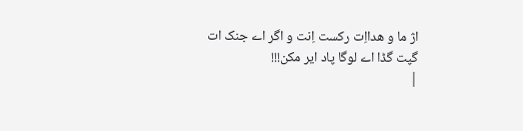اژ ما و ھدااِت رکست اِنت و اگر اے جنک ات
گپت گڈا اے لوگا پاد ایر مکن!!!
|